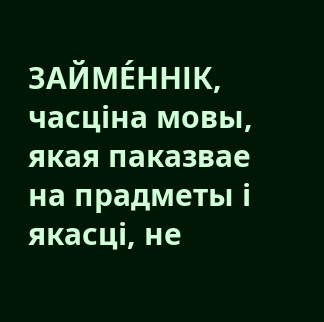ЗАЙМЕ́ННІК,
часціна мовы, якая паказвае на прадметы і якасці, не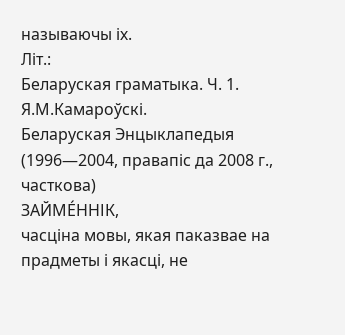называючы іх.
Літ.:
Беларуская граматыка. Ч. 1.
Я.М.Камароўскі.
Беларуская Энцыклапедыя (1996—2004, правапіс да 2008 г., часткова)
ЗАЙМЕ́ННІК,
часціна мовы, якая паказвае на прадметы і якасці, не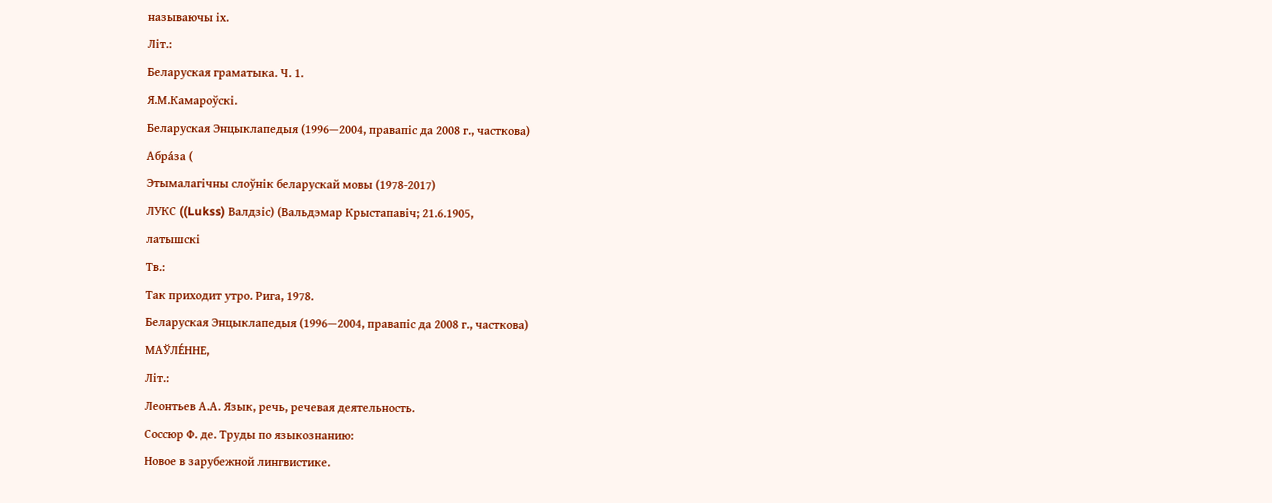называючы іх.
Літ.:
Беларуская граматыка. Ч. 1.
Я.М.Камароўскі.
Беларуская Энцыклапедыя (1996—2004, правапіс да 2008 г., часткова)
Абра́за (
Этымалагічны слоўнік беларускай мовы (1978-2017)
ЛУКС ((Lukss) Валдзіс) (Вальдэмар Крыстапавіч; 21.6.1905,
латышскі
Тв.:
Так приходит утро. Рига, 1978.
Беларуская Энцыклапедыя (1996—2004, правапіс да 2008 г., часткова)
МАЎЛЕ́ННЕ,
Літ.:
Леонтьев А.А. Язык, речь, речевая деятельность.
Соссюр Ф. де. Труды по языкознанию:
Новое в зарубежной лингвистике.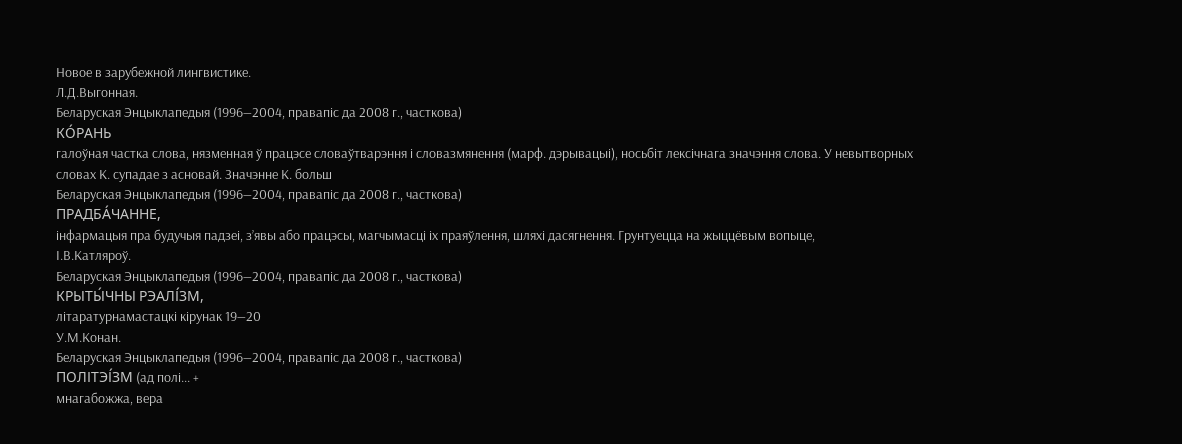Новое в зарубежной лингвистике.
Л.Д.Выгонная.
Беларуская Энцыклапедыя (1996—2004, правапіс да 2008 г., часткова)
КО́РАНЬ
галоўная частка слова, нязменная ў працэсе словаўтварэння і словазмянення (марф. дэрывацыі), носьбіт лексічнага значэння слова. У невытворных словах К. супадае з асновай. Значэнне К. больш
Беларуская Энцыклапедыя (1996—2004, правапіс да 2008 г., часткова)
ПРАДБА́ЧАННЕ,
інфармацыя пра будучыя падзеі, з’явы або працэсы, магчымасці іх праяўлення, шляхі дасягнення. Грунтуецца на жыццёвым вопыце,
І.В.Катляроў.
Беларуская Энцыклапедыя (1996—2004, правапіс да 2008 г., часткова)
КРЫТЫ́ЧНЫ РЭАЛІ́ЗМ,
літаратурнамастацкі кірунак 19—20
У.М.Конан.
Беларуская Энцыклапедыя (1996—2004, правапіс да 2008 г., часткова)
ПОЛІТЭІ́ЗМ (ад полі... +
мнагабожжа, вера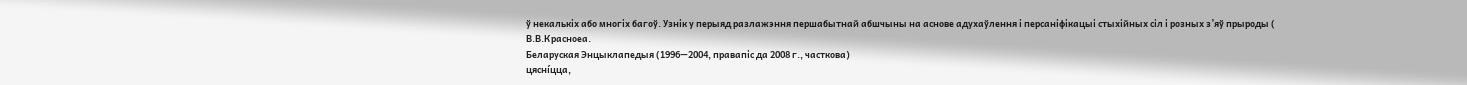ў некалькіх або многіх багоў. Узнік у перыяд разлажэння першабытнай абшчыны на аснове адухаўлення і персаніфікацыі стыхійных сіл і розных з’яў прыроды (
В.В.Красноеа.
Беларуская Энцыклапедыя (1996—2004, правапіс да 2008 г., часткова)
цясні́цца,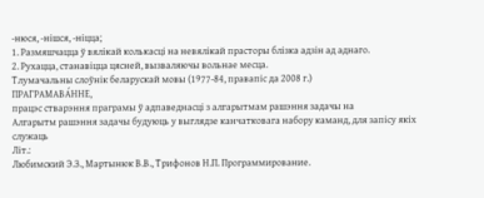‑нюся, ‑нішся, ‑ніцца;
1. Размяшчацца ў вялікай колькасці на невялікай прасторы блізка адзін ад аднаго.
2. Рухацца, станавіцца цясней, вызваляючы вольнае месца.
Тлумачальны слоўнік беларускай мовы (1977-84, правапіс да 2008 г.)
ПРАГРАМАВА́ННЕ,
працэс стварэння праграмы ў адпаведнасці з алгарытмам рашэння задачы на
Алгарытм рашэння задачы будуюць у выглядзе канчатковага набору каманд, для запісу якіх служаць
Літ.:
Любимский Э.З., Мартынюк В.В., Трифонов Н.П. Программирование.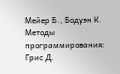Мейер Б., Бодуэн К. Методы программирования:
Грис Д.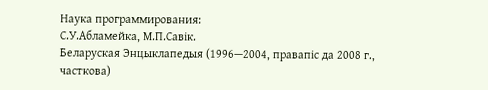Наука программирования:
С.У.Абламейка, М.П.Савік.
Беларуская Энцыклапедыя (1996—2004, правапіс да 2008 г., часткова)